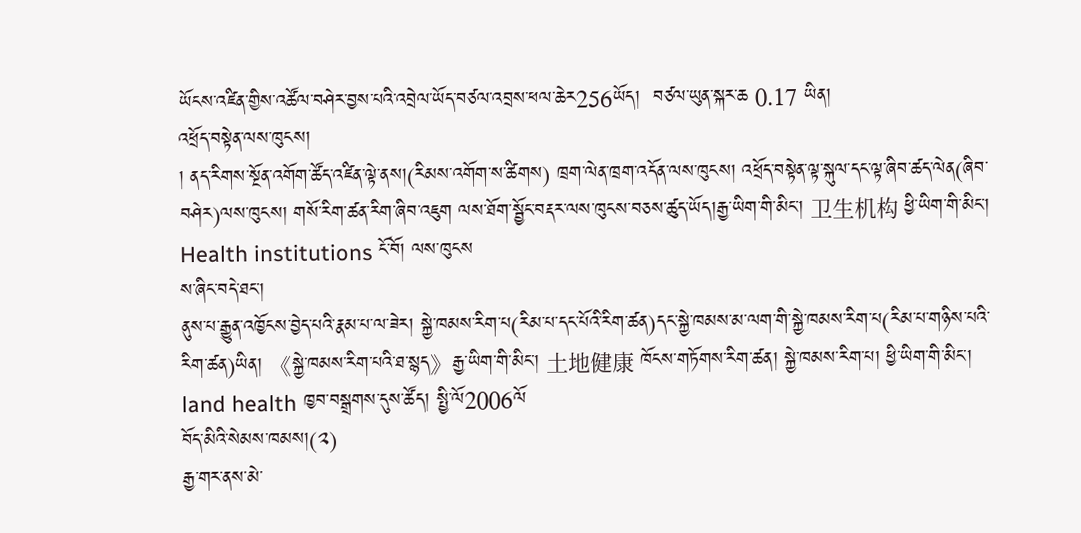ཡོངས་འཛིན་གྱིས་འཚོལ་བཤེར་བྱས་པའི་འབྲེལ་ཡོད་བཙལ་འབྲས་ཕལ་ཆེར256ཡོད།  བཙལ་ཡུན་སྐར་ཆ 0.17 ཡིན།
འཕྲོད་བསྟེན་ལས་ཁུངས།
། ནད་རིགས་སྔོན་འགོག་ཚོད་འཛིན་ལྟེ་ནས།(རིམས་འགོག་ས་ཚིགས) ཁྲག་ལེན་ཁྲག་འདོན་ལས་ཁུངས། འཕྲོད་བསྟེན་ལྟ་སྐུལ་དང་ལྟ་ཞིབ་ཚད་ལེན(ཞིབ་བཤེར)ལས་ཁུངས། གསོ་རིག་ཚན་རིག་ཞིབ་འཇུག ལས་ཐོག་སྦྱོང་བརྡར་ལས་ཁུངས་བཅས་ཚུད་ཡོད།རྒྱ་ཡིག་གི་མིང་། 卫生机构 ཕྱི་ཡིག་གི་མིང་། Health institutions ངོ་བོ། ལས་ཁུངས
ས་ཞིང་བདེ་ཐང་།
ནུས་པ་རྒྱུན་འཁྱོངས་བྱེད་པའི་རྣམ་པ་ལ་ཟེར། སྐྱེ་ཁམས་རིག་པ(རིམ་པ་དང་པོའི་རིག་ཚན)དང་སྐྱེ་ཁམས་མ་ལག་གི་སྐྱེ་ཁམས་རིག་པ(རིམ་པ་གཉིས་པའི་རིག་ཚན)ཡིན། 《སྐྱེ་ཁམས་རིག་པའི་ཐ་སྙད》རྒྱ་ཡིག་གི་མིང་། 土地健康 ཁོངས་གཏོགས་རིག་ཚན། སྐྱེ་ཁམས་རིག་པ། ཕྱི་ཡིག་གི་མིང་། land health ཁྱབ་བསྒྲགས་དུས་ཚོད། སྤྱི་ལོ2006ལོ
བོད་མིའི་སེམས་ཁམས།(༢)
རྒྱ་གར་ནས་མེ་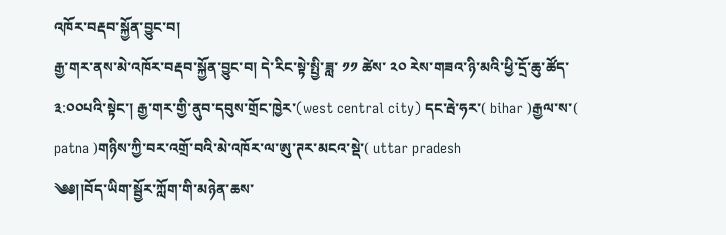འཁོར་བརྡབ་སྐྱོན་བྱུང་བ།
རྒྱ་གར་ནས་མེ་འཁོར་བརྡབ་སྐྱོན་བྱུང་བ། དེ་རིང་སྟེ་སྤྱི་ཟླ་ ༡༡ ཚེས་ ༢༠ རེས་གཟའ་ཉི་མའི་ཕྱི་དྲོ་ཆུ་ཚོད་༣:༠༠པའི་སྟེང་། རྒྱ་གར་གྱི་ནུབ་དབུས་གྲོང་ཁྱེར་(west central city) དང་རྦེ་ཧར་( bihar )རྒྱལ་ས་( patna )གཉིས་ཀྱི་བར་འགྲོ་བའི་མེ་འཁོར་ལ་ཨུ་ཊར་མངའ་སྡེ་( uttar pradesh
༄༅།།བོད་ཡིག་སྦྱོར་ཀློག་གི་མཉེན་ཆས་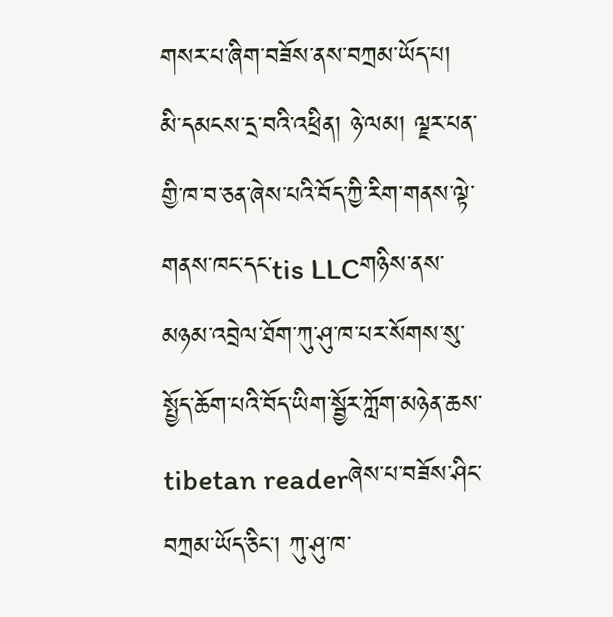གསར་པ་ཞིག་བཟོས་ནས་བཀྲམ་ཡོད་པ།
མི་དམངས་དྲ་བའི་འཕྲིན། ཉེ་ལམ། ལྗར་པན་གྱི་ཁ་བ་ཅན་ཞེས་པའི་བོད་ཀྱི་རིག་གནས་ལྟེ་གནས་ཁང་དང་tis LLCགཉིས་ནས་མཉམ་འབྲེལ་ཐོག་ཀུ་ཤུ་ཁ་པར་སོགས་སུ་སྤྱོད་ཆོག་པའི་བོད་ཡིག་སྦྱོར་ཀློག་མཉེན་ཆས་tibetan readerཞེས་པ་བཟོས་ཤིང་བཀྲམ་ཡོད་ཅིང་། ཀུ་ཤུ་ཁ་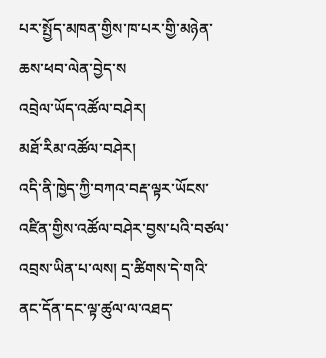པར་སྤྱོད་མཁན་གྱིས་ཁ་པར་གྱི་མཉེན་ཆས་ཕབ་ལེན་བྱེད་ས
འབྲེལ་ཡོད་འཚོལ་བཤེར།
མཐོ་རིམ་འཚོལ་བཤེར།
འདི་ནི་ཁྱེད་ཀྱི་བཀའ་བརྡ་ལྟར་ཡོངས་འཛིན་གྱིས་འཚོལ་བཤེར་བྱས་པའི་བཙལ་འབྲས་ཡིན་པ་ལས། དྲ་ཚིགས་དེ་གའི་ནང་དོན་དང་ལྟ་ཚུལ་ལ་འཐད་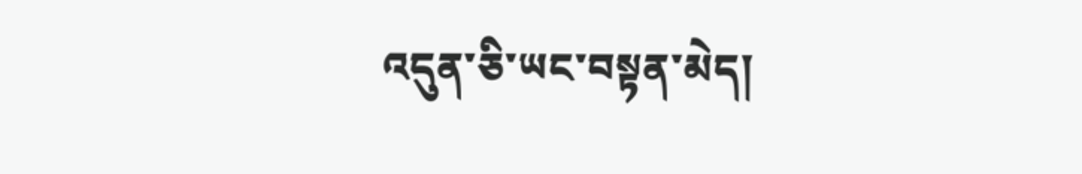འདུན་ཅི་ཡང་བསྟན་མེད།